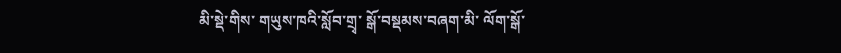མི་སྡེ་གིས་ གཡུས་ཁའི་སློབ་གྲྭ་ སྒོ་བསྡམས་བཞག་མི་ ལོག་སྒོ་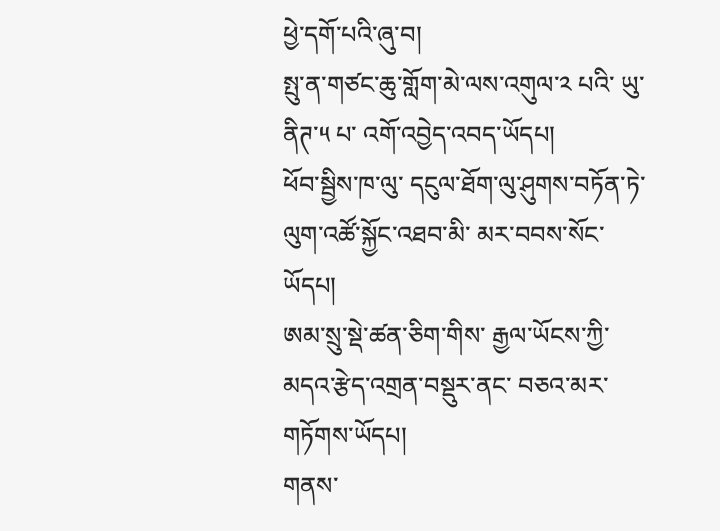ཕྱེ་དགོ་པའི་ཞུ་བ།
སྤུ་ན་གཙང་ཆུ་གློག་མེ་ལས་འགུལ་༢ པའི་ ཡུ་ནིཊ་༥ པ་ འགོ་འབྱེད་འབད་ཡོདཔ།
ཕོབ་སྦྱིས་ཁ་ལུ་ དངུལ་ཐོག་ལུ་ཤུགས་བཏོན་ཏེ་ ལུག་འཚོ་སྐྱོང་འཐབ་མི་ མར་བབས་སོང་ཡོདཔ།
ཨམ་སྲུ་སྡེ་ཚན་ཅིག་གིས་ རྒྱལ་ཡོངས་ཀྱི་མདའ་རྩེད་འགྲན་བསྡུར་ནང་ བཅའ་མར་གཏོགས་ཡོདཔ།
གནས་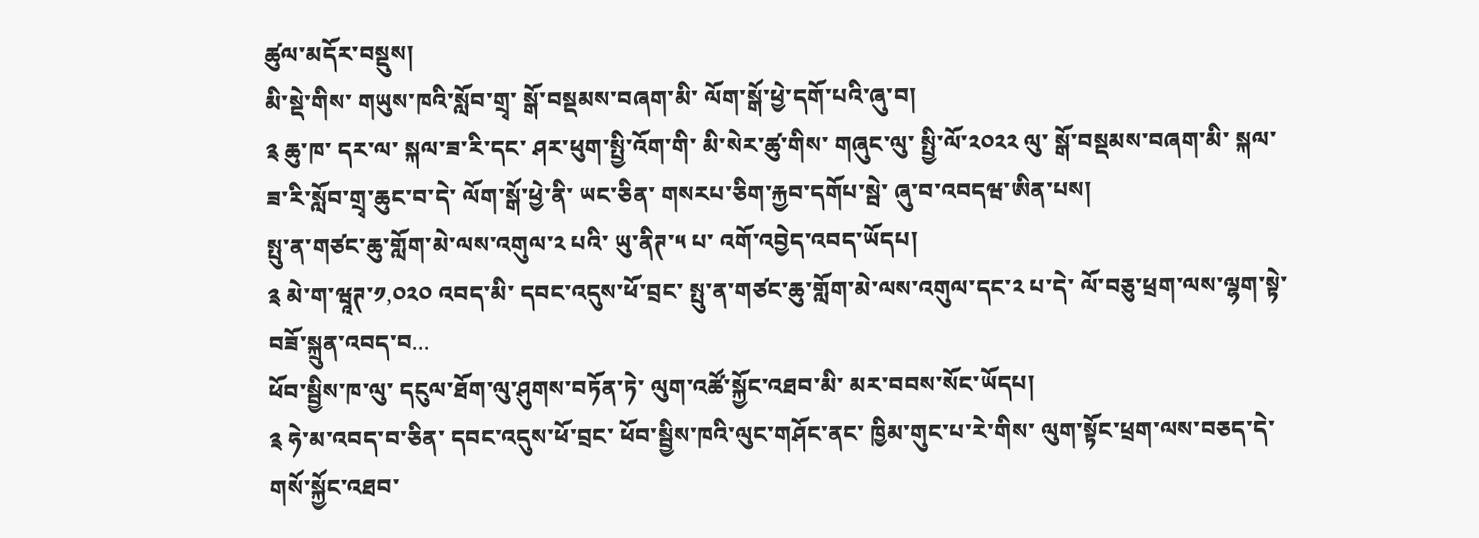ཚུལ་མདོར་བསྡུས།
མི་སྡེ་གིས་ གཡུས་ཁའི་སློབ་གྲྭ་ སྒོ་བསྡམས་བཞག་མི་ ལོག་སྒོ་ཕྱེ་དགོ་པའི་ཞུ་བ།
༉ ཆུ་ཁ་ དར་ལ་ སྐལ་ཟ་རི་དང་ ཤར་ཕུག་སྤྱི་འོག་གི་ མི་སེར་ཚུ་གིས་ གཞུང་ལུ་ སྤྱི་ལོ་༢༠༢༢ ལུ་ སྒོ་བསྡམས་བཞག་མི་ སྐལ་ཟ་རི་སློབ་གྲྭ་ཆུང་བ་དེ་ ལོག་སྒོ་ཕྱེ་ནི་ ཡང་ཅིན་ གསརཔ་ཅིག་རྐྱབ་དགོཔ་སྦེ་ ཞུ་བ་འབདཝ་ཨིན་པས།
སྤུ་ན་གཙང་ཆུ་གློག་མེ་ལས་འགུལ་༢ པའི་ ཡུ་ནིཊ་༥ པ་ འགོ་འབྱེད་འབད་ཡོདཔ།
༉ མེ་ག་ཝཱཊ་༡,༠༢༠ འབད་མི་ དབང་འདུས་ཕོ་བྲང་ སྤུ་ན་གཙང་ཆུ་གློག་མེ་ལས་འགུལ་དང་༢ པ་དེ་ ལོ་བཅུ་ཕྲག་ལས་ལྷག་སྟེ་ བཟོ་སྐྲུན་འབད་བ...
ཕོབ་སྦྱིས་ཁ་ལུ་ དངུལ་ཐོག་ལུ་ཤུགས་བཏོན་ཏེ་ ལུག་འཚོ་སྐྱོང་འཐབ་མི་ མར་བབས་སོང་ཡོདཔ།
༉ ཧེ་མ་འབད་བ་ཅིན་ དབང་འདུས་ཕོ་བྲང་ ཕོབ་སྦྱིས་ཁའི་ལུང་གཤོང་ནང་ ཁྱིམ་གུང་པ་རེ་གིས་ ལུག་སྟོང་ཕྲག་ལས་བཅད་དེ་ གསོ་སྐྱོང་འཐབ་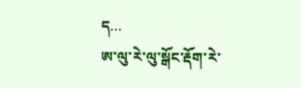ད...
ཨ་ལུ་རེ་ལུ་སྒོང་རྡོག་རེ་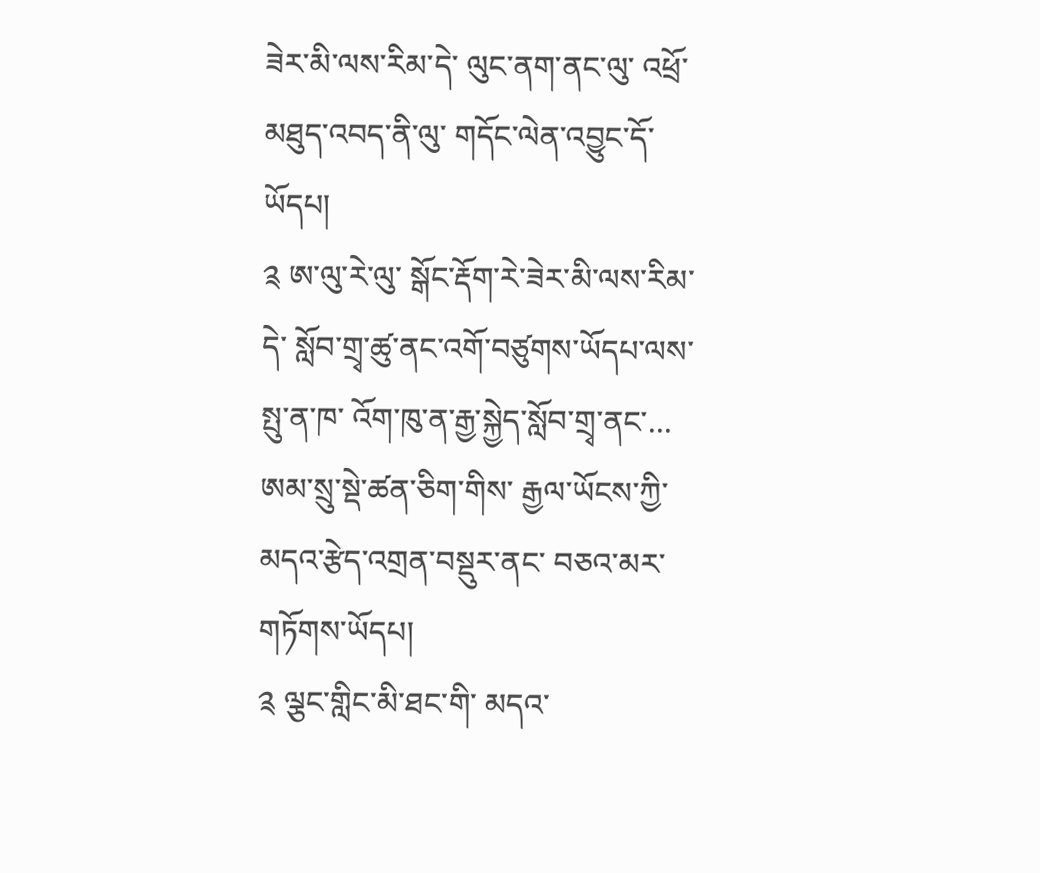ཟེར་མི་ལས་རིམ་དེ་ ལུང་ནག་ནང་ལུ་ འཕྲོ་མཐུད་འབད་ནི་ལུ་ གདོང་ལེན་འབྱུང་དོ་ཡོདཔ།
༉ ཨ་ལུ་རེ་ལུ་ སྒོང་རྡོག་རེ་ཟེར་མི་ལས་རིམ་དེ་ སློབ་གྲྭ་ཚུ་ནང་འགོ་བཙུགས་ཡོདཔ་ལས་ སྤུ་ན་ཁ་ འོག་ཁུ་ན་རྒྱ་སྐྱེད་སློབ་གྲྭ་ནང་...
ཨམ་སྲུ་སྡེ་ཚན་ཅིག་གིས་ རྒྱལ་ཡོངས་ཀྱི་མདའ་རྩེད་འགྲན་བསྡུར་ནང་ བཅའ་མར་གཏོགས་ཡོདཔ།
༉ ལྕང་གླིང་མི་ཐང་གི་ མདའ་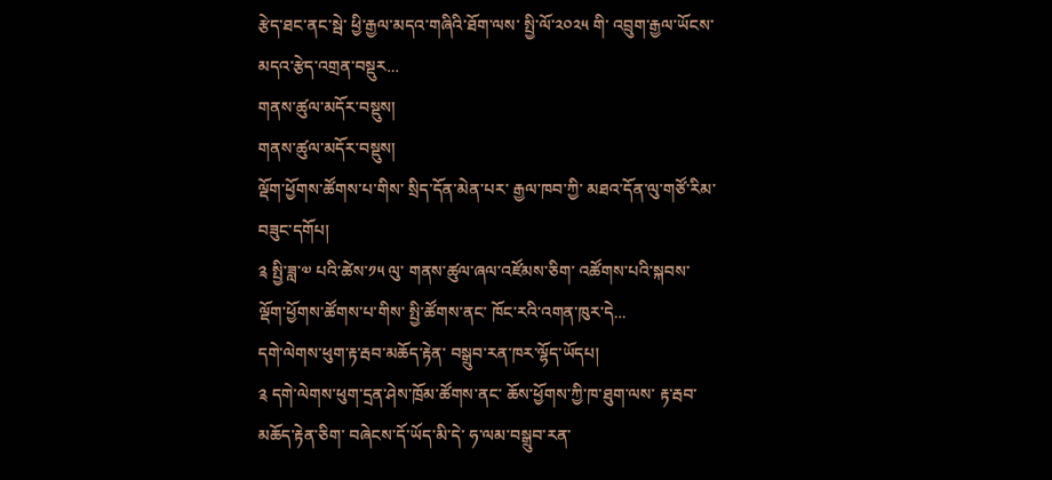རྩེད་ཐང་ནང་སྦེ་ ཕྱི་རྒྱལ་མདའ་གཞིའི་ཐོག་ལས་ སྤྱི་ལོ་༢༠༢༥ གི་ འབྲུག་རྒྱལ་ཡོངས་མདའ་རྩེད་འགྲན་བསྡུར...
གནས་ཚུལ་མདོར་བསྡུས།
གནས་ཚུལ་མདོར་བསྡུས།
ལྡོག་ཕྱོགས་ཚོགས་པ་གིས་ སྲིད་དོན་མེན་པར་ རྒྱལ་ཁབ་ཀྱི་ མཐའ་དོན་ལུ་གཙོ་རིམ་བཟུང་དགོཔ།
༉ སྤྱི་ཟླ་༧ པའི་ཚེས་༡༥ ལུ་ གནས་ཚུལ་ཞལ་འཛོམས་ཅིག་ འཚོགས་པའི་སྐབས་ ལྡོག་ཕྱོགས་ཚོགས་པ་གིས་ སྤྱི་ཚོགས་ནང་ ཁོང་རའི་འགན་ཁུར་དེ...
དགེ་ལེགས་ཕུག་རྟ་རྦབ་མཆོད་རྟེན་ བསྒྲུབ་རན་ཁར་ལྷོད་ཡོདཔ།
༉ དགེ་ལེགས་ཕུག་དྲན་ཤེས་ཁྲོམ་ཚོགས་ནང་ ཆོས་ཕྱོགས་ཀྱི་ཁ་ཐུག་ལས་ རྟ་རྦབ་མཆོད་རྟེན་ཅིག་ བཞེངས་དོ་ཡོད་མི་དེ་ ཧ་ལམ་བསྒྲུབ་རན་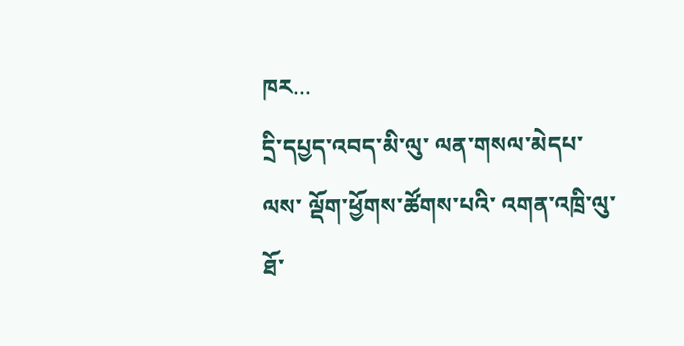ཁར...
དྲི་དཔྱད་འབད་མི་ལུ་ ལན་གསལ་མེདཔ་ལས་ ལྡོག་ཕྱོགས་ཚོགས་པའི་ འགན་འཁྲི་ལུ་ཐོ་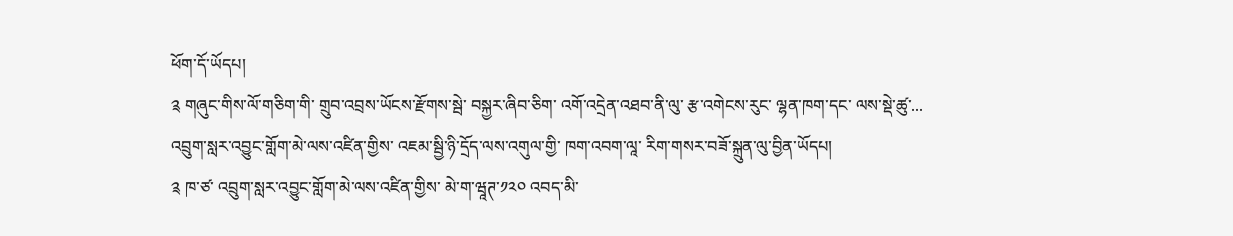ཕོག་དོ་ཡོདཔ།
༉ གཞུང་གིས་ལོ་གཅིག་གི་ གྲུབ་འབྲས་ཡོངས་རྫོགས་སྦེ་ བསྐྱར་ཞིབ་ཅིག་ འགོ་འདྲེན་འཐབ་ནི་ལུ་ རྩ་འགེངས་རུང་ ལྷན་ཁག་དང་ ལས་སྡེ་ཚུ་...
འབྲུག་སླར་འབྱུང་གློག་མེ་ལས་འཛིན་གྱིས་ འཇམ་སྦྱི་ཉི་དྲོད་ལས་འགུལ་གྱི་ ཁག་འབག་ལཱ་ རིག་གསར་བཟོ་སྐྲུན་ལུ་བྱིན་ཡོདཔ།
༉ ཁ་ཙ་ འབྲུག་སླར་འབྱུང་གློག་མེ་ལས་འཛིན་གྱིས་ མེ་ག་ཝཱཊ་༡༢༠ འབད་མི་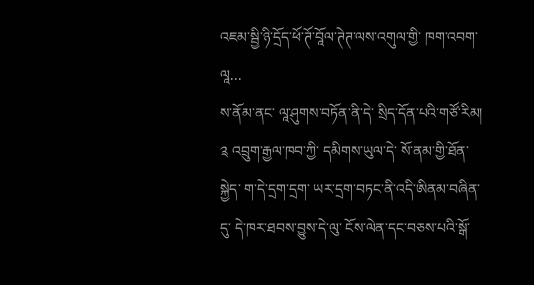འཇམ་སྦྱི་ཉི་དྲོད་ཕོ་ཊོ་བཱོལ་ཊེཊ་ལས་འགུལ་གྱི་ ཁག་འབག་ལཱ...
ས་ནོམ་ནང་ ལཱ་ཤུགས་བཏོན་ནི་དེ་ སྲིད་དོན་པའི་གཙོ་རིམ།
༉ འབྲུག་རྒྱལ་ཁབ་ཀྱི་ དམིགས་ཡུལ་དེ་ སོ་ནམ་གྱི་ཐོན་སྐྱེད་ ག་དེ་དྲག་དྲག་ ཡར་དྲག་བཏང་ནི་འདི་ཨིནམ་བཞིན་དུ་ དེ་ཁར་ཐབས་བྱུས་དེ་ལུ་ ངོས་ལེན་དང་བཅས་པའི་སྒོ་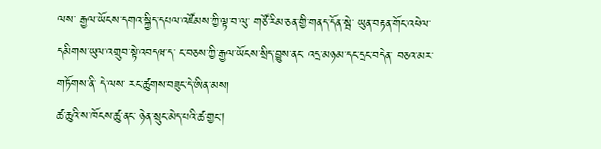ལས་ རྒྱལ་ཡོངས་དགའ་སྐྱིད་དཔལ་འཛོམས་ཀྱི་ལྟ་བ་ལུ་ གཙོ་རིམ་ཅན་གྱི་གནད་དོན་སྦེ་ ཡུན་བརྟན་གོང་འཕེལ་དམིགས་ཡུལ་འགྲུབ་སྟེ་འབདཝ་ད་ ང་བཅས་ཀྱི་རྒྱལ་ཡོངས་སྲིད་བྱུས་ནང་ འདྲ་མཉམ་དང་དྲང་བདེན་ བཅའ་མར་གཏོགས་ནི་ དེ་ལས་ རང་ཚུགས་བཟུང་དེ་ཨིན་མས།
ཚ་ཆུའི་ས་ཁོངས་ཚུ་ནང་ ཉེན་སྲུང་མེད་པའི་ཚ་གྱང།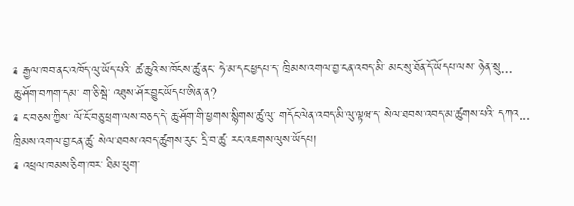༉ རྒྱལ་ཁབ་ནང་འཁོད་ལུ་ཡོད་པའི་ ཚ་ཆུའི་ས་ཁོངས་ཚུ་ནང་ ཧེ་མ་དང་ཕྱདཔ་ད་ ཁྲིམས་འགལ་བྱ་ངན་འབད་མི་ མང་སུ་ཐོན་དོ་ཡོདཔ་ལས་ ཉེན་སྲུ...
ཆུ་ཤོག་བཀག་དམ་ ག་ཅི་སྦེ་ འཐུས་ཤོར་བྱུང་ཡོདཔ་ཨིན་ན?
༉ ང་བཅས་ཀྱིས་ ལོ་ངོ་བཅུ་ཕྲག་ལས་བཅད་དེ་ ཆུ་ཤོག་གི་ཕྱགས་སྙིགས་ཚུ་ལུ་ གདོང་ལེན་འབད་མི་ལུ་ལྟཝ་ད་ སེལ་ཐབས་འབད་མ་ཚུགས་པའི་ དཀའ...
ཁྲིམས་འགལ་བྱ་ངན་ཚུ་ སེལ་ཐབས་འབད་ཚུགས་རུང་ དྲི་བ་ཚུ་ རང་འཇགས་ལུས་ཡོདཔ།
༉ འཕྲལ་ཁམས་ཅིག་ཁར་ ཐིམ་ཕུག་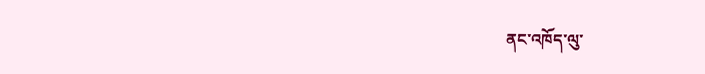ནང་འཁོད་ལུ་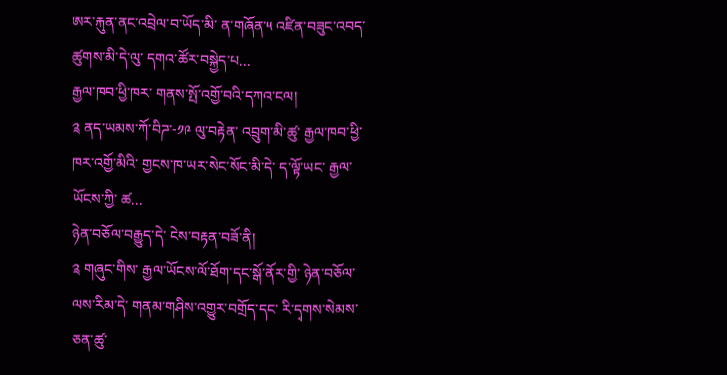ཨར་རྐུན་ནང་འབྲེལ་བ་ཡོད་མི་ ན་གཞོན་༥ འཛིན་བཟུང་འབད་ཚུགས་མི་དེ་ལུ་ དགའ་ཚོར་བསྐྱེད་པ...
རྒྱལ་ཁབ་ཕྱི་ཁར་ གནས་སྤོ་འགྱོ་བའི་དཀའ་ངལ།
༉ ནད་ཡམས་ཀོ་བིཌ་-༡༩ ལུ་བརྟེན་ འབྲུག་མི་ཚུ་ རྒྱལ་ཁབ་ཕྱི་ཁར་འགྱོ་མིའི་ གྱངས་ཁ་ཡར་སེང་སོང་མི་དེ་ ད་ལྟོ་ཡང་ རྒྱལ་ཡོངས་ཀྱི་ ཚ...
ཉེན་བཅོལ་བརྒྱུད་དེ་ ངེས་བརྟན་བཟོ་ནི།
༉ གཞུང་གིས་ རྒྱལ་ཡོངས་ལོ་ཐོག་དང་སྒོ་ནོར་གྱི་ ཉེན་བཅོལ་ལས་རིམ་དེ་ གནམ་གཤིས་འགྱུར་བགྲོད་དང་ རི་དྭགས་སེམས་ཅན་ཚུ་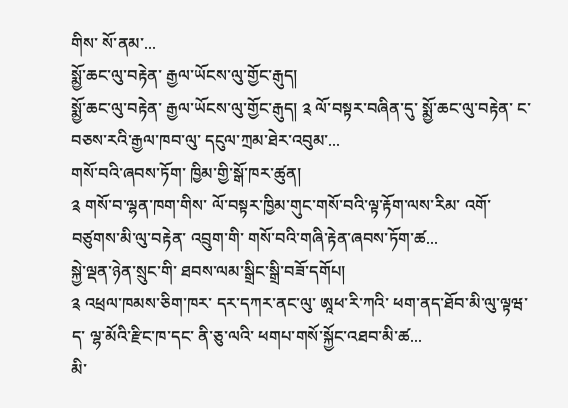གིས་ སོ་ནམ་...
སྨྱོ་ཆང་ལུ་བརྟེན་ རྒྱལ་ཡོངས་ལུ་གྱོང་རྒུད།
སྨྱོ་ཆང་ལུ་བརྟེན་ རྒྱལ་ཡོངས་ལུ་གྱོང་རྒུད། ༉ ལོ་བསྟར་བཞིན་དུ་ སྨྱོ་ཆང་ལུ་བརྟེན་ ང་བཅས་རའི་རྒྱལ་ཁབ་ལུ་ དངུལ་ཀྲམ་ཐེར་འབུམ་...
གསོ་བའི་ཞབས་ཏོག་ ཁྱིམ་གྱི་སྒོ་ཁར་ཚུན།
༉ གསོ་བ་ལྷན་ཁག་གིས་ ལོ་བསྟར་ཁྱིམ་གུང་གསོ་བའི་ལྟ་རྟོག་ལས་རིམ་ འགོ་བཙུགས་མི་ལུ་བརྟེན་ འབྲུག་གི་ གསོ་བའི་གཞི་རྟེན་ཞབས་ཏོག་ཚ...
སྐྱེ་ལྡན་ཉེན་སྲུང་གི་ ཐབས་ལམ་སྒྲིང་སྒྲི་བཟོ་དགོཔ།
༉ འཕྲལ་ཁམས་ཅིག་ཁར་ དར་དཀར་ནང་ལུ་ ཨཱཕ་རི་ཀའི་ ཕག་ནད་ཐོབ་མི་ལུ་ལྟཝ་ད་ ལྷ་མོའི་རྫིང་ཁ་དང་ ནི་ཅུ་ལའི་ ཕགཔ་གསོ་སྐྱོང་འཐབ་མི་ཚ...
མི་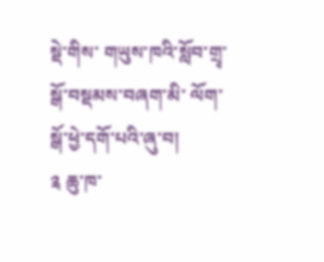སྡེ་གིས་ གཡུས་ཁའི་སློབ་གྲྭ་ སྒོ་བསྡམས་བཞག་མི་ ལོག་སྒོ་ཕྱེ་དགོ་པའི་ཞུ་བ།
༉ ཆུ་ཁ་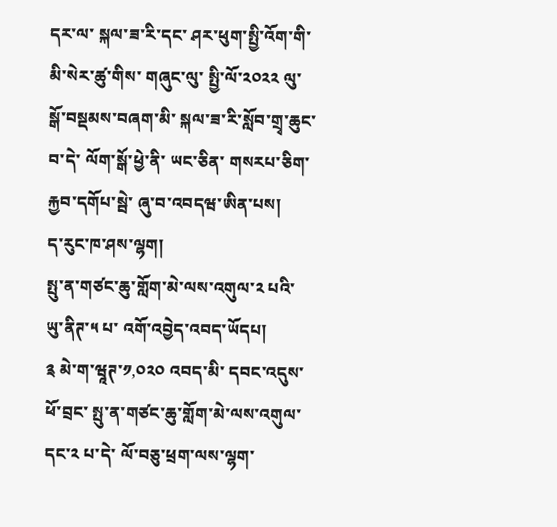དར་ལ་ སྐལ་ཟ་རི་དང་ ཤར་ཕུག་སྤྱི་འོག་གི་ མི་སེར་ཚུ་གིས་ གཞུང་ལུ་ སྤྱི་ལོ་༢༠༢༢ ལུ་ སྒོ་བསྡམས་བཞག་མི་ སྐལ་ཟ་རི་སློབ་གྲྭ་ཆུང་བ་དེ་ ལོག་སྒོ་ཕྱེ་ནི་ ཡང་ཅིན་ གསརཔ་ཅིག་རྐྱབ་དགོཔ་སྦེ་ ཞུ་བ་འབདཝ་ཨིན་པས།
ད་རུང་ཁ་ཤས་ལྷག།
སྤུ་ན་གཙང་ཆུ་གློག་མེ་ལས་འགུལ་༢ པའི་ ཡུ་ནིཊ་༥ པ་ འགོ་འབྱེད་འབད་ཡོདཔ།
༉ མེ་ག་ཝཱཊ་༡,༠༢༠ འབད་མི་ དབང་འདུས་ཕོ་བྲང་ སྤུ་ན་གཙང་ཆུ་གློག་མེ་ལས་འགུལ་དང་༢ པ་དེ་ ལོ་བཅུ་ཕྲག་ལས་ལྷག་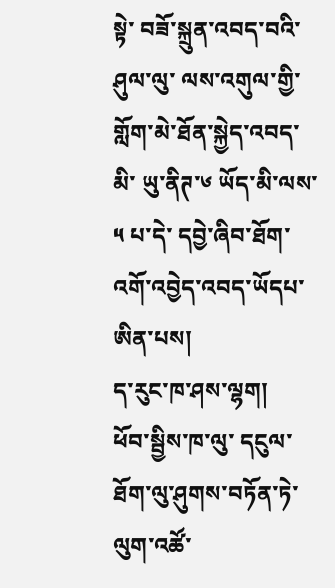སྟེ་ བཟོ་སྐྲུན་འབད་བའི་ཤུལ་ལུ་ ལས་འགུལ་གྱི་ གློག་མེ་ཐོན་སྐྱེད་འབད་མི་ ཡུ་ནིཊ་༦ ཡོད་མི་ལས་༥ པ་དེ་ དབྱེ་ཞིབ་ཐོག་ འགོ་འབྱེད་འབད་ཡོདཔ་ཨིན་པས།
ད་རུང་ཁ་ཤས་ལྷག།
ཕོབ་སྦྱིས་ཁ་ལུ་ དངུལ་ཐོག་ལུ་ཤུགས་བཏོན་ཏེ་ ལུག་འཚོ་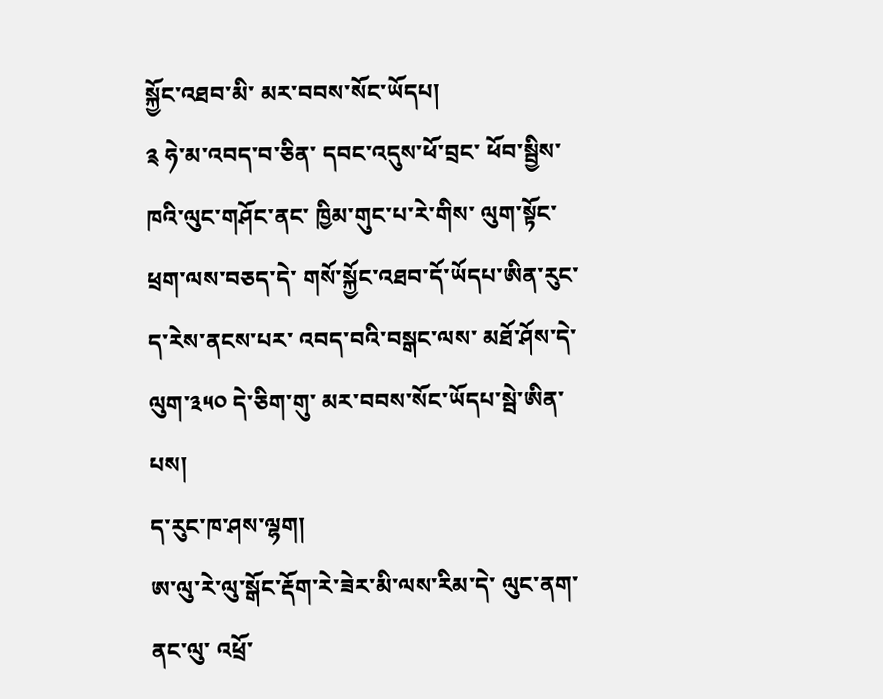སྐྱོང་འཐབ་མི་ མར་བབས་སོང་ཡོདཔ།
༉ ཧེ་མ་འབད་བ་ཅིན་ དབང་འདུས་ཕོ་བྲང་ ཕོབ་སྦྱིས་ཁའི་ལུང་གཤོང་ནང་ ཁྱིམ་གུང་པ་རེ་གིས་ ལུག་སྟོང་ཕྲག་ལས་བཅད་དེ་ གསོ་སྐྱོང་འཐབ་དོ་ཡོདཔ་ཨིན་རུང་ ད་རེས་ནངས་པར་ འབད་བའི་བསྒང་ལས་ མཐོ་ཤོས་དེ་ ལུག་༣༥༠ དེ་ཅིག་གུ་ མར་བབས་སོང་ཡོདཔ་སྦེ་ཨིན་པས།
ད་རུང་ཁ་ཤས་ལྷག།
ཨ་ལུ་རེ་ལུ་སྒོང་རྡོག་རེ་ཟེར་མི་ལས་རིམ་དེ་ ལུང་ནག་ནང་ལུ་ འཕྲོ་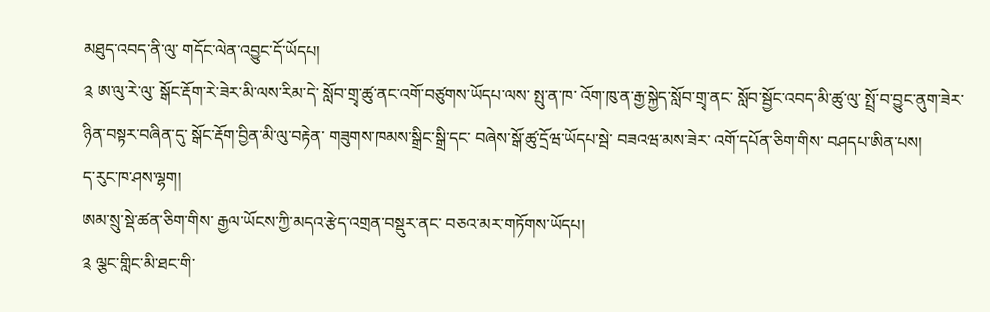མཐུད་འབད་ནི་ལུ་ གདོང་ལེན་འབྱུང་དོ་ཡོདཔ།
༉ ཨ་ལུ་རེ་ལུ་ སྒོང་རྡོག་རེ་ཟེར་མི་ལས་རིམ་དེ་ སློབ་གྲྭ་ཚུ་ནང་འགོ་བཙུགས་ཡོདཔ་ལས་ སྤུ་ན་ཁ་ འོག་ཁུ་ན་རྒྱ་སྐྱེད་སློབ་གྲྭ་ནང་ སློབ་སྦྱོང་འབད་མི་ཚུ་ལུ་ སྤྲོ་བ་བྱུང་ནུག་ཟེར་ ཉིན་བསྟར་བཞིན་དུ་ སྒོང་རྡོག་བྱིན་མི་ལུ་བརྟེན་ གཟུགས་ཁམས་སྒྲིང་སྒྲི་དང་ བཞེས་སྒོ་ཚུ་དྲོཝ་ཡོདཔ་སྦེ་ བཟའཝ་མས་ཟེར་ འགོ་དཔོན་ཅིག་གིས་ བཤདཔ་ཨིན་པས།
ད་རུང་ཁ་ཤས་ལྷག།
ཨམ་སྲུ་སྡེ་ཚན་ཅིག་གིས་ རྒྱལ་ཡོངས་ཀྱི་མདའ་རྩེད་འགྲན་བསྡུར་ནང་ བཅའ་མར་གཏོགས་ཡོདཔ།
༉ ལྕང་གླིང་མི་ཐང་གི་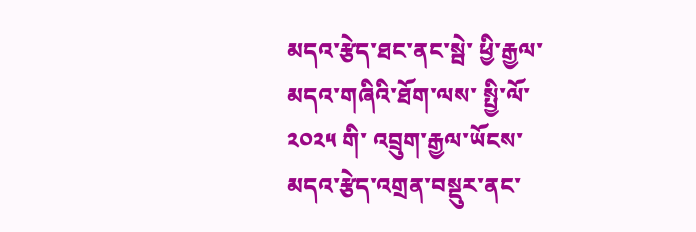མདའ་རྩེད་ཐང་ནང་སྦེ་ ཕྱི་རྒྱལ་མདའ་གཞིའི་ཐོག་ལས་ སྤྱི་ལོ་༢༠༢༥ གི་ འབྲུག་རྒྱལ་ཡོངས་མདའ་རྩེད་འགྲན་བསྡུར་ནང་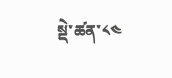སྡེ་ཚན་༨༤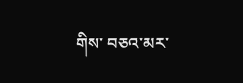གིས་ བཅའ་མར་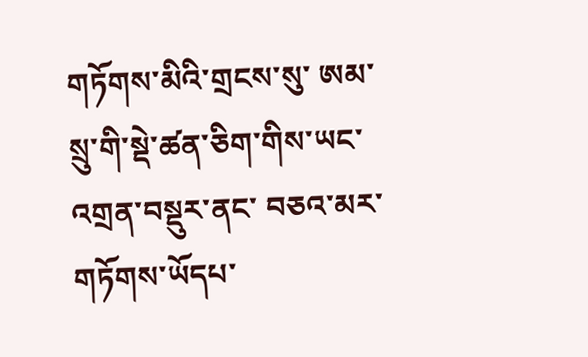གཏོགས་མིའི་གྲངས་སུ་ ཨམ་སྲུ་གི་སྡེ་ཚན་ཅིག་གིས་ཡང་ འགྲན་བསྡུར་ནང་ བཅའ་མར་གཏོགས་ཡོདཔ་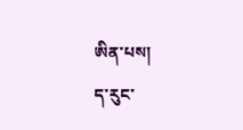ཨིན་པས།
ད་རུང་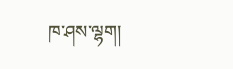ཁ་ཤས་ལྷག།